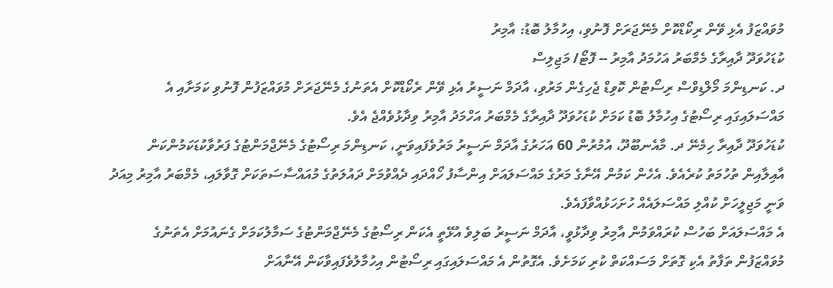މުވައްޒަފު އެޅި ވޭން ރިކޯޑްކޮށް މެނޭޖަރަށް ފޮނުވި، އިހުމާލު ބޮޑު: އާމިރު
ކުޑަހުވަދޫ ދާއިރާގެ މެމްބަރު އަހުމަދު އާމިރު -- ފޮޓޯ/ މަޖިލިސް
ދ. ކަނޑިންމަ މޯލްޑިވްސް ރިސޯޓުން ކޮވިޑް ޖެހިގެން މަރުވި، އާދަމް ނަސީރު އެޅި ވޭން ރެކޯޑްކޮށް އެތަނުގެ މެނޭޖަރަށް މުވައްޒަފުން ފޮނުވި ކަމަށާއި އެ މައްސަލައިގައި ރިސޯޓުގެ އިހުމާލު ބޮޑު ކަމަށް ކުޑަހުވަދޫ ދާއިރާގެ މެމްބަރު އަހްމަދު އާމިރު ވިދާޅުވެއްޖެ އެވެ.
ކުޑަހުވަދޫ ދާއިރާ ހިމެނޭ ދ. މާއެނބޫދޫ، އުމުރުން 60 އަހަރުގެ އާދަމް ނަސީރު މަރުވެފައިވަނީ، ކަނޑިންމަ ރިސޯޓުގެ މެނޭޖްމަންޓުގެ ފަރުވާކުޑަކަމުންކަން އާއިލާއިން ތުހުމަތު ކުރެއެވެ. އެހެން ކަމުން އޭނާގެ މަރުގެ މައްސަލައަށް އިންސާފު ހޯއްދައި ދެއްވުމަށް ދައުލަތުގެ މުއައްސާސަތަކަށް ގޮވާލައި، މެމްބަރު އާމިރު މިއަދު ވަނީ މަޖިލީހަށް ކުއްލި މައްސަލައެއް ހުށަހަޅުއްވާފައެވެ.
އެ މައްސަލައަށް ބަހުސް ކުރައްވަމުން އާމިރު ވިދާޅުވީ، އާދަމް ނަސީރު ބަލިވެ އުޅޭތީ އެކަން ރިސޯޓުގެ މެނޭޖްމަންޓުގެ ސަމާލުކަމަށް ގެނައުމަށް އެތަނުގެ މުވައްޒަފުން ތަފާތު އެކި ގޮތަށް މަސައްކަތް ކުރި ކަމަށެވެ. އެގޮތުން އެ މައްސަލައިގައި ރިސޯޓުން އިހުމާލުވެފައިވާކަން އޭނާއަށް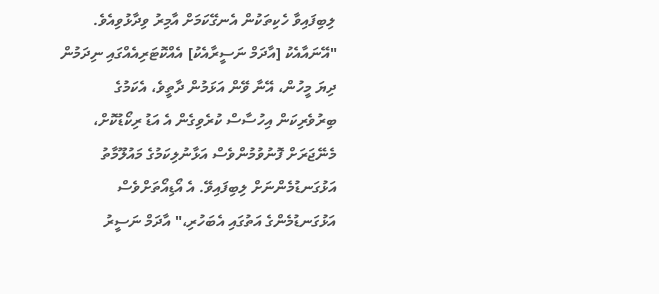ލިބިފައިވާ ހެކިތަކުން އެނގޭކަމަށް އާމިރު ވިދާޅުވިއެވެ.
"އޭނައާއެކު [އާދަމް ނަސީރާއެކު] އެއްކޮޓަރިއެއްގައި ނިދަމުން ދިޔަ މީހުން، އޭނާ ވޭން އަޅަމުން ދާތީވެ، އެކަމުގެ ބިރުވެރިކަން އިހުސާސް ކުރެވިގެން އެ އަޑު ރިކޯޑުކޮށް، މެނޭޖަރަށް ފޮނުވުމުންވެސް އަޅާނުލިކަމުގެ މައުލޫމާތު އަޅުގަނޑުމެންނަށް ލިބިފައިވޭ. އެ އޯޑިއޯތަށްވެސް އަޅުގަނޑުމެންގެ އަތުގައި އެބަހުރި،" އާދަމް ނަސީރު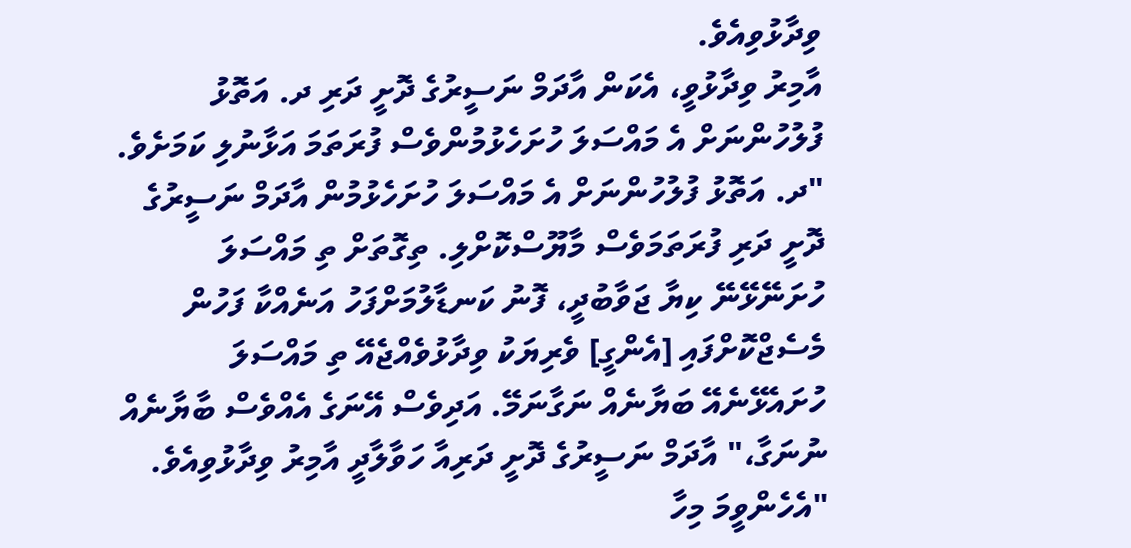ވިދާޅުވިއެވެ.
އާމިރު ވިދާޅުވީ، އެކަން އާދަމް ނަސީރުގެ ދޮށީ ދަރި ދ. އަތޮޅު ފުލުހުންނަށް އެ މައްސަލަ ހުށަހެޅުމުންވެސް ފުރަތަމަ އަޅާނުލި ކަމަށެވެ.
"ދ. އަތޮޅު ފުލުހުންނަށް އެ މައްސަލަ ހުށަހެޅުމުން އާދަމް ނަސީރުގެ ދޮށީ ދަރި ފުރަތަމަވެސް މާޔޫސްކޮށްލި. ތިގޮތަށް ތި މައްސަލަ ހުށަނޭޅޭނޭ ކިޔާ ޖަވާބުދީ، ފޮނު ކަނޑާލުމަށްފަހު އަނެއްކާ ފަހުން މެސެޖްކޮށްފައި [އެންގީ] ވެރިޔަކު ވިދާޅުވެއްޖެއޭ ތި މައްސަލަ ހުށައެޅޭނެއޭ ބަޔާނެއް ނަގާނަމޭ. އަދިވެސް އޭނަގެ އެއްވެސް ބާޔާނެއް ނުނަގާ،" އާދަމް ނަސީރުގެ ދޮށީ ދަރިއާ ހަވާލާދީ އާމިރު ވިދާޅުވިއެވެ.
"އެހެންވީމަ މިހާ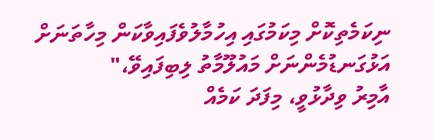ނިކަމެތިކޮށް މިކަމުގައި އިހުމާލުވެފައިވާކަން މިހާތަނަށް އަޅުގަނޑުމެންނަށް މައުލޫމާތު ލިބިފައިވޭ،"
އާމިރު ވިދާޅުވީ، މިފަދަ ކަމެއް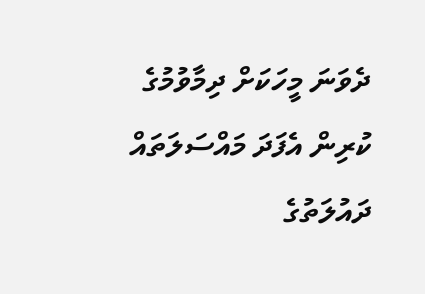ދެވަނަ މީހަކަށް ދިމާވުމުގެ ކުރިން އެފަދަ މައްސަލަތައް ދައުލަތުގެ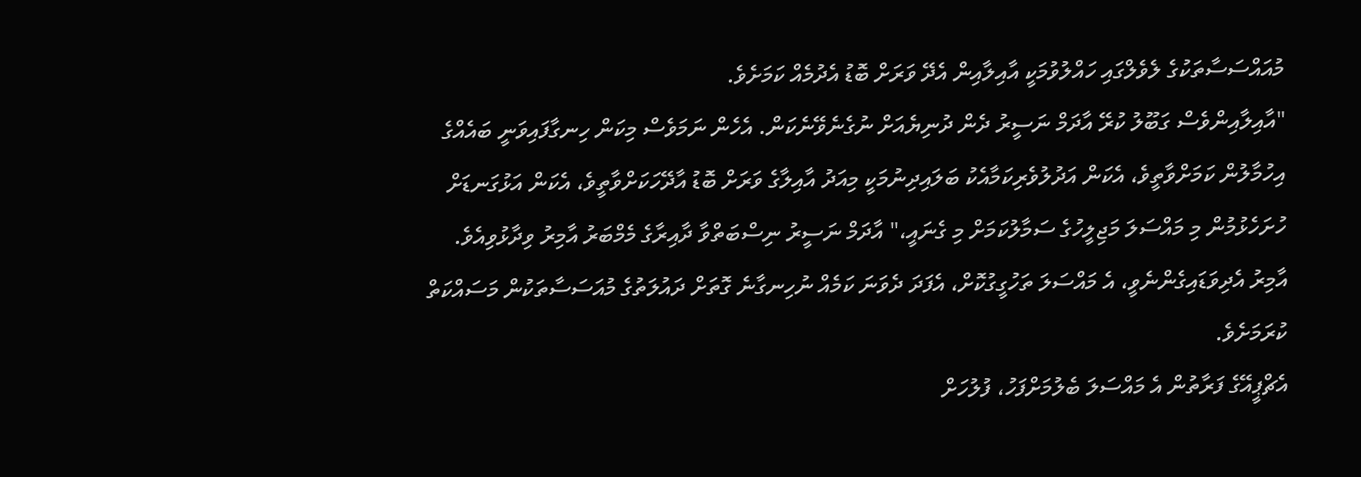މުއައްސަސާތަކުގެ ލެވެލްގައި ހައްލުވުމަކީ އާއިލާއިން އެދޭ ވަރަށް ބޮޑު އެދުމެއް ކަމަށެވެ.
"އާއިލާއިންވެސް ގަބޫލު ކުރޭ އާދަމް ނަސީރު ދެން ދުނިޔެއަށް ނުގެނެވޭނެކަން. އެހެން ނަމަވެސް މިކަން ހިނގާފައިވަނީ ބައެއްގެ އިހުމާލުން ކަމަށްވާތީވެ، އެކަން އަދުލުވެރިކަމާއެކު ބަލައިދިނުމަކީ މިއަދު އާއިލާގެ ވަރަށް ބޮޑު އާދޭހަކަށްވާތީވެ، އެކަން އަޅުގަނޑަށް ހުށަހެޅުމުން މި މައްސަލަ މަޖިލީހުގެ ސަމާލުކަމަށް މި ގެނައީ،" އާދަމް ނަސީރު ނިސްބަތްވާ ދާއިރާގެ މެމްބަރު އާމިރު ވިދާޅުވިއެވެ.
އާމިރު އެދިވަޑައިގެންނެވީ، އެ މައްސަލަ ތަހުގީގުކޮށް، އެފަދަ ދެވަނަ ކަމެއް ނުހިނގާނެ ގޮތަށް ދައުލަތުގެ މުއަސަސާތަކުން މަސައްކަތް ކުރަމަށެވެ.
އެޗްޕީއޭގެ ފަރާތުން އެ މައްސަލަ ބެލުމަށްފަހު، ފުލުހަށް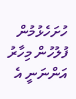ހުށަހެޅުމުން ފުލުހުން މިހާރު އަންނަނީ އެ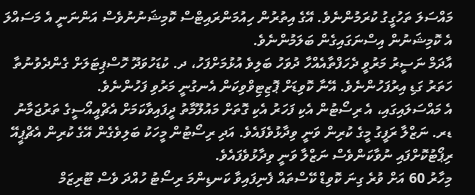މައްސަލަ ތަހުގީގު ކުރަމުންނެވެ. އޭގެ އިތުރުން ހިއުމަންރައިޓްސް ކޮމިޝަނުނުވެސް އަންނަނީ އެ މަސައްލަ އެ ކޮމިޝަނުން އިސްނަގައިގެން ބަލަމުންނެވެ.
އާދަމް ނަސީރު މަރުވީ ދެހަފްތާއެއްހާ ދުވަހު ބަލިވެ އުޅުމަށްފަހު، ދ. ކުޑަހުވަދޫ ހޮސްޕިޓަލަށް ގެންދެވުނުތާ ހަތަރު ގަޑި އިރުފަހުންނެވެ. އޭނާ ކޮވިޑަށް ޕޮޒިޓިވްވިކަން އެނގުނީ މަރުވި ފަހުންނެވެ.
އެ މައްސަލައިގައި، އެ ރިސޯޓުން އެކި ފަހަރު އެކި ގޮތަށް މައުލޫމާތު ދީފައިވާކަމަށް އެޗްއީއޯސީގެ ތަރުޖަމާނު ޑރ. ނަޒްލާ ރަފީގު މީގެ ކުރިން ވަނީ ވިދާޅުވެފައެވެ. އަދި ރިސޯޓުން މީހަކު ބަލިވެގެން އޭގެ ކުރިން އެޗްޕީއޭ ރިޕޯޓުކޮށްފައި ނުވާކަންވެސް ނަޒްލާ ވަނީ ވިދާޅުވެފައެވެ.
މިހާރު 60 އަށް ވުރެ ގިނަ ކޮވިޑް ކޭސްތައް ފެނިފައިވާ ކަނޑިންމަ ރިސޯޓު ހުއްދަ ވެސް ޓޫރިޒަމް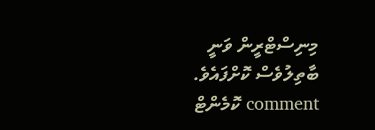މިނިސްޓްރީން ވަނީ ބާތިލުވެސް ކޮށްފައެވެ.
comment ކޮމެންޓް